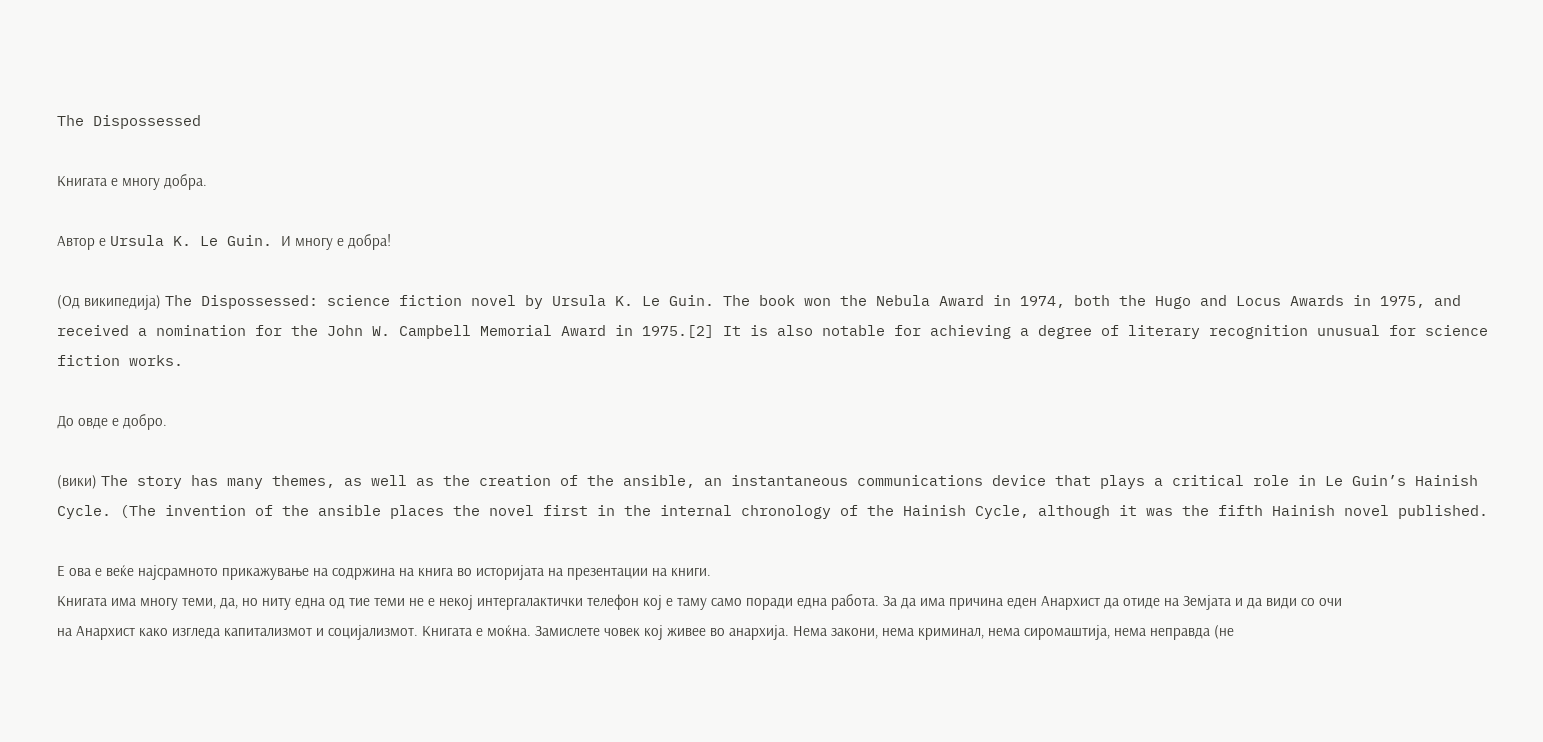The Dispossessed

Книгата е многу добра.

Автор е Ursula K. Le Guin. И многу е добра!

(Од википедија) The Dispossessed: science fiction novel by Ursula K. Le Guin. The book won the Nebula Award in 1974, both the Hugo and Locus Awards in 1975, and received a nomination for the John W. Campbell Memorial Award in 1975.[2] It is also notable for achieving a degree of literary recognition unusual for science fiction works.

До овде е добро.

(вики) The story has many themes, as well as the creation of the ansible, an instantaneous communications device that plays a critical role in Le Guin’s Hainish Cycle. (The invention of the ansible places the novel first in the internal chronology of the Hainish Cycle, although it was the fifth Hainish novel published.

Е ова е веќе најсрамното прикажување на содржина на книга во историјата на презентации на книги.
Книгата има многу теми, да, но ниту една од тие теми не е некој интергалактички телефон кој е таму само поради една работа. За да има причина еден Анархист да отиде на Земјата и да види со очи на Анархист како изгледа капитализмот и социјализмот. Книгата е моќна. Замислете човек кој живее во анархија. Нема закони, нема криминал, нема сиромаштија, нема неправда (не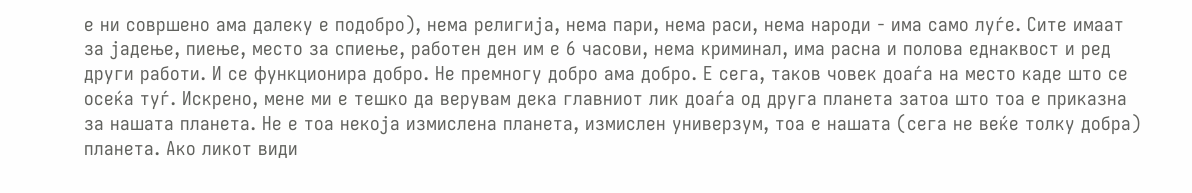е ни совршено ама далеку е подобро), нема религија, нема пари, нема раси, нема народи - има само луѓе. Сите имаат за јадење, пиење, место за спиење, работен ден им е 6 часови, нема криминал, има расна и полова еднаквост и ред други работи. И се функционира добро. Не премногу добро ама добро. Е сега, таков човек доаѓа на место каде што се осеќа туѓ. Искрено, мене ми е тешко да верувам дека главниот лик доаѓа од друга планета затоа што тоа е приказна за нашата планета. Не е тоа некоја измислена планета, измислен универзум, тоа е нашата (сега не веќе толку добра) планета. Ако ликот види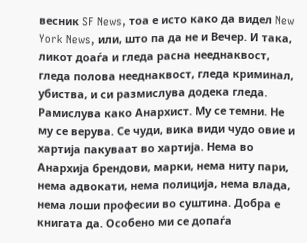весник SF News, тоа е исто како да видел New York News, или, што па да не и Вечер. И така, ликот доаѓа и гледа расна нееднаквост, гледа полова нееднаквост, гледа криминал, убиства, и си размислува додека гледа. Рамислува како Анархист. Му се темни. Не му се верува. Се чуди, вика види чудо овие и хартија пакуваат во хартија. Нема во Анархија брендови, марки, нема ниту пари, нема адвокати, нема полиција, нема влада, нема лоши професии во суштина. Добра е книгата да. Особено ми се допаѓа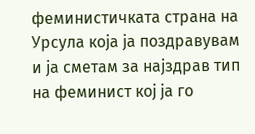феминистичката страна на Урсула која ја поздравувам и ја сметам за најздрав тип на феминист кој ја го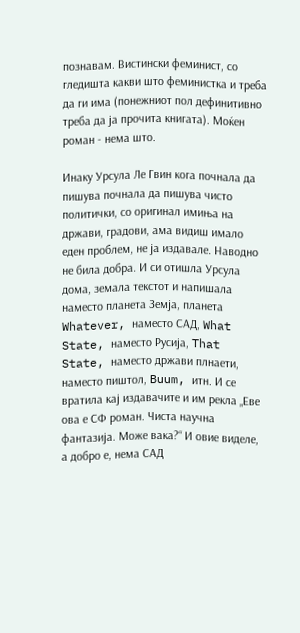познавам. Вистински феминист, со гледишта какви што феминистка и треба да ги има (понежниот пол дефинитивно треба да ја прочита книгата). Моќен роман - нема што.

Инаку Урсула Ле Гвин кога почнала да пишува почнала да пишува чисто политички, со оригинал имиња на држави, градови, ама видиш имало еден проблем, не ја издавале. Наводно не била добра. И си отишла Урсула дома, земала текстот и напишала наместо планета Земја, планета Whatever, наместо САД, What State, наместо Русија, That State, наместо држави плнаети, наместо пиштол, Buum, итн. И се вратила кај издавачите и им рекла „Еве ова е СФ роман. Чиста научна фантазија. Може вака?“ И овие виделе, а добро е, нема САД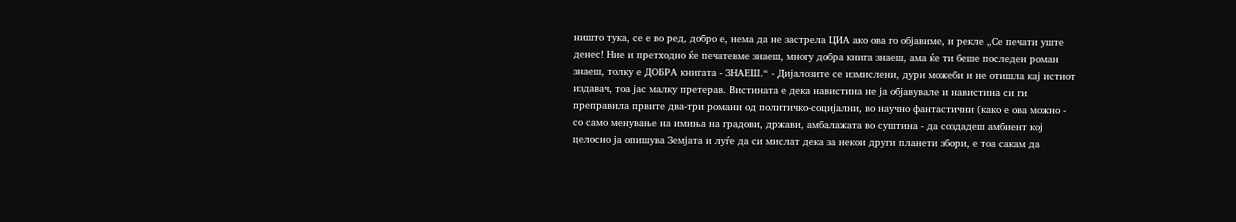ништо тука, се е во ред, добро е, нема да не застрела ЦИА ако ова го објавиме, и рекле „Се печати уште денес! Ние и претходно ќе печатевме знаеш, многу добра книга знаеш, ама ќе ти беше последен роман знаеш, толку е ДОБРА книгата - ЗНАЕШ.“ - Дијалозите се измислени, дури можеби и не отишла кај истиот издавач, тоа јас малку претерав. Вистината е дека навистина не ја објавувале и навистина си ги преправила првите два-три романи од политичко-социјални, во научно фантастични (како е ова можно - со само менување на имиња на градови, држави, амбалажата во суштина - да создадеш амбиент кој целосно ја опишува Земјата и луѓе да си мислат дека за некои други планети збори, е тоа сакам да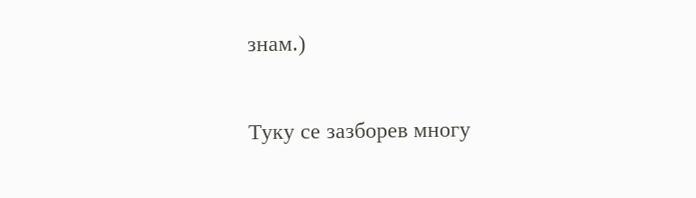знам.)

Туку се зазборев многу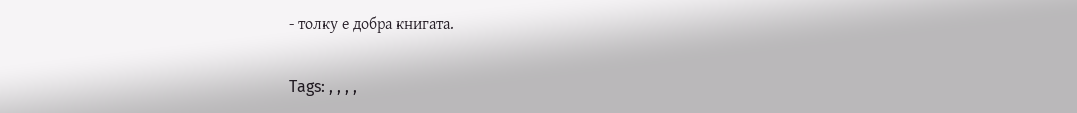- толку е добра книгата.

Tags: , , , ,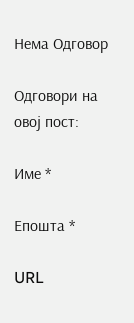Нема Одговор

Одговори на овој пост:

Име *

Епошта *

URL